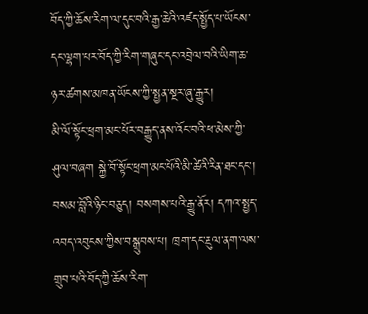བོད་ཀྱི་ཆོས་རིག་ལ་དུང་བའི་རྒྱ་ཆེའི་འཛད་སྤྱོད་པ་ཡོངས་དང་ལྷག་པར་བོད་ཀྱི་རིག་གཞུང་དང་འབྲེལ་བའི་ཡིག་ཆ་ཉར་ཚགས་མཁན་ཡོངས་ཀྱི་སྤྱན་སྔར་ཞུ་རྒྱུར།
མི་ལོ་སྟོང་ཕྲག་མང་པོར་བརྒྱུད་ནས་འོང་བའི་ཕ་མེས་ཀྱི་ཤུལ་བཞག སྐྱེ་བོ་སྟོང་ཕྲག་མང་པོའི་མི་ཚེའི་རིན་ཐང་དང་། བསམ་བློའི་ཉིང་བཅུད། བསགས་པའི་རྒྱུ་ནོར། དཀའ་སྤྱད་འབད་འབུངས་ཀྱིས་བསྒྲུབས་པ། ཁྲག་དང་རྔུལ་ནག་ལས་གྲུབ་པའི་བོད་ཀྱི་ཆོས་རིག་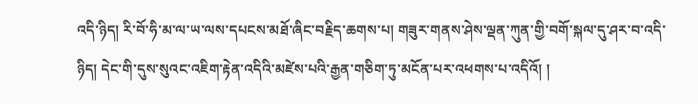འདི་ཉིད། རི་བོ་ཧི་མ་ལ་ཡ་ལས་དཔངས་མཐོ་ཞིང་བརྗིད་ཆགས་པ། གཟུར་གནས་ཤེས་ལྡན་ཀུན་གྱི་བགོ་སྐལ་དུ་ཤར་བ་འདི་ཉིད། དེང་གི་དུས་སུའང་འཇིག་རྟེན་འདིའི་མཛེས་པའི་རྒྱན་གཅིག་ཏུ་མངོན་པར་འཕགས་པ་འདིའོ། །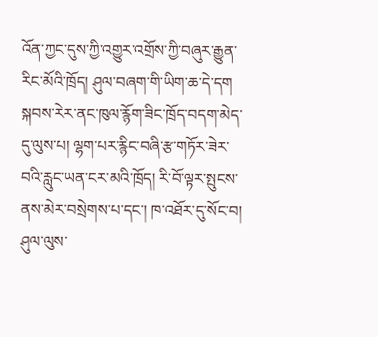འོན་ཀྱང་དུས་ཀྱི་འགྱུར་འགྲོས་ཀྱི་བཞུར་རྒྱུན་རིང་མོའི་ཁྲོད། ཤུལ་བཞག་གི་ཡིག་ཆ་དེ་དག སྐབས་རེར་ནང་ཁུལ་རྙོག་ཟིང་ཁྲོད་བདག་མེད་དུ་ལུས་པ། ལྷག་པར་རྙིང་བཞི་རྩ་གཏོར་ཟེར་བའི་རླུང་ཡན་ངར་མའི་ཁྲོད། རི་བོ་ལྟར་སྤུངས་ནས་མེར་བསྲེགས་པ་དང་། ཁ་འཐོར་དུ་སོང་བ། ཤུལ་ལུས་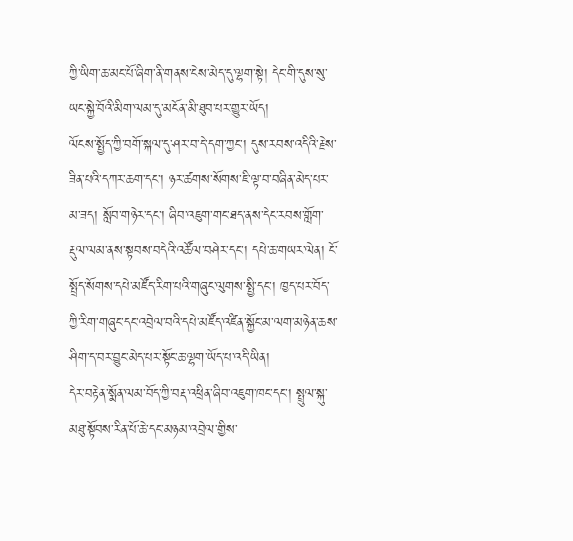ཀྱི་ཡིག་ཆ་མང་པོ་ཞིག་ནི་གནས་ངེས་མེད་དུ་ལྷག་སྟེ། དེང་གི་དུས་སུ་ཡང་སྐྱེ་བོའི་མིག་ལམ་དུ་མངོན་མི་ཐུབ་པར་གྱུར་ཡོད།
ལོངས་སྤྱོད་ཀྱི་བགོ་སྐལ་དུ་ཤར་བ་དེ་དག་ཀྱང་། དུས་རབས་འདིའི་རྗེས་ཟིན་པའི་དཀར་ཆག་དང་། ཉར་ཚགས་སོགས་ཇི་ལྟ་བ་བཞིན་མེད་པར་མ་ཟད། སློབ་གཉེར་དང་། ཞིབ་འཇུག་གང་ཐད་ནས་དེང་རབས་གློག་རྡུལ་ལམ་ནས་སྟབས་བདེའི་འཚོལ་བཤེར་དང་། དཔེ་ཆ་གཡར་ལེན། ངོ་སྤྲོད་སོགས་དཔེ་མཛོད་རིག་པའི་གཞུང་ལུགས་སྤྱི་དང་། ཁྱད་པར་བོད་ཀྱི་རིག་གཞུང་དང་འབྲེལ་བའི་དཔེ་མཛོད་འཛིན་སྐྱོང་མ་ལག་མཉེན་ཆས་ཤིག་ད་བར་བྱུང་མེད་པར་སྟོང་ཆ་ལྷག་ཡོད་པ་འདི་ཡིན།
དེར་བརྟེན་སྨོན་ལམ་བོད་ཀྱི་བརྡ་འཕྲིན་ཞིབ་འཇུག་ཁང་དང་། སྤྲུལ་སྐུ་མཐུ་སྟོབས་རིན་པོ་ཆེ་དང་མཉམ་འབྲེལ་གྱིས་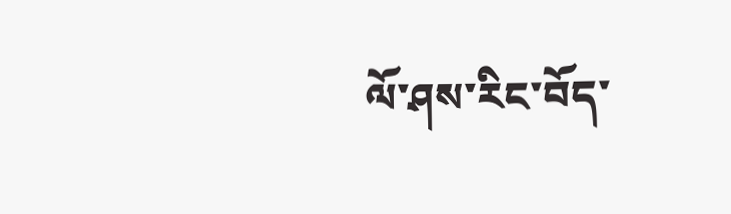ལོ་ཤས་རིང་བོད་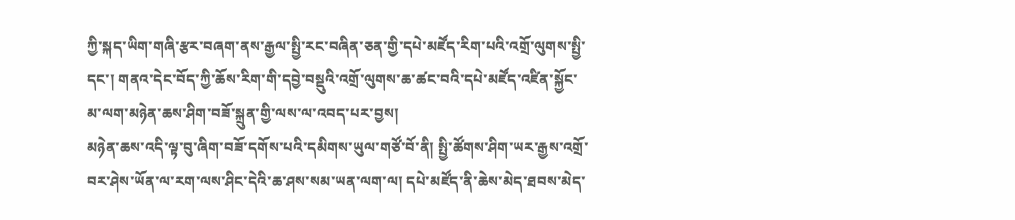ཀྱི་སྐད་ཡིག་གཞི་རྩར་བཞག་ནས་རྒྱལ་སྤྱི་རང་བཞིན་ཅན་གྱི་དཔེ་མཛོད་རིག་པའི་འགྲོ་ལུགས་སྤྱི་དང་། གནའ་དེང་བོད་ཀྱི་ཆོས་རིག་གི་དབྱེ་བསྡུའི་འགྲོ་ལུགས་ཆ་ཚང་བའི་དཔེ་མཛོད་འཛིན་སྐྱོང་མ་ལག་མཉེན་ཆས་ཤིག་བཟོ་སྐྲུན་གྱི་ལས་ལ་འབད་པར་བྱས།
མཉེན་ཆས་འདི་ལྟ་བུ་ཞིག་བཟོ་དགོས་པའི་དམིགས་ཡུལ་གཙོ་བོ་ནི། སྤྱི་ཚོགས་ཤིག་ཡར་རྒྱས་འགྲོ་བར་ཤེས་ཡོན་ལ་རག་ལས་ཤིང་དེའི་ཆ་ཤས་སམ་ཡན་ལག་ལ། དཔེ་མཛོད་ནི་ཆེས་མེད་ཐབས་མེད་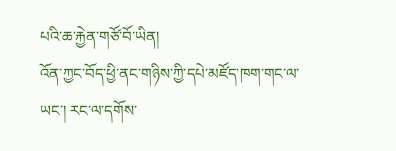པའི་ཆ་རྐྱེན་གཙོ་བོ་ཡིན།
འོན་ཀྱང་བོད་ཕྱི་ནང་གཉིས་ཀྱི་དཔེ་མཛོད་ཁག་གང་ལ་ཡང་། རང་ལ་དགོས་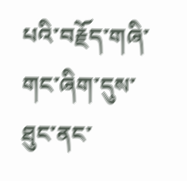པའི་བརྗོད་གཞི་གང་ཞིག་དུས་ཐུང་ནང་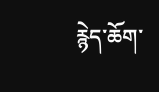རྙེད་ཆོག་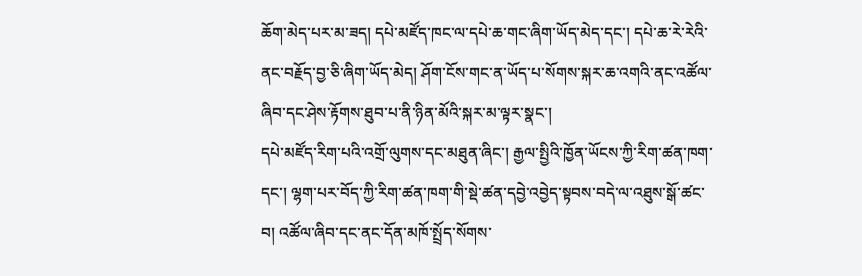ཆོག་མེད་པར་མ་ཟད། དཔེ་མཛོད་ཁང་ལ་དཔེ་ཆ་གང་ཞིག་ཡོད་མེད་དང་། དཔེ་ཆ་རེ་རེའི་ནང་བརྗོད་བྱ་ཅི་ཞིག་ཡོད་མེད། ཤོག་ངོས་གང་ན་ཡོད་པ་སོགས་སྐར་ཆ་འགའི་ནང་འཚོལ་ཞིབ་དང་ཤེས་རྟོགས་ཐུབ་པ་ནི་ཉིན་མོའི་སྐར་མ་ལྟར་སྣང་།
དཔེ་མཛོད་རིག་པའི་འགྲོ་ལུགས་དང་མཐུན་ཞིང་། རྒྱལ་སྤྱིའི་ཁྱོན་ཡོངས་ཀྱི་རིག་ཚན་ཁག་དང་། ལྷག་པར་བོད་ཀྱི་རིག་ཚན་ཁག་གི་སྡེ་ཚན་དབྱེ་འབྱེད་སྟབས་བདེ་ལ་འཐུས་སྒོ་ཚང་བ། འཚོལ་ཞིབ་དང་ནང་དོན་མཁོ་སྤྲོད་སོགས་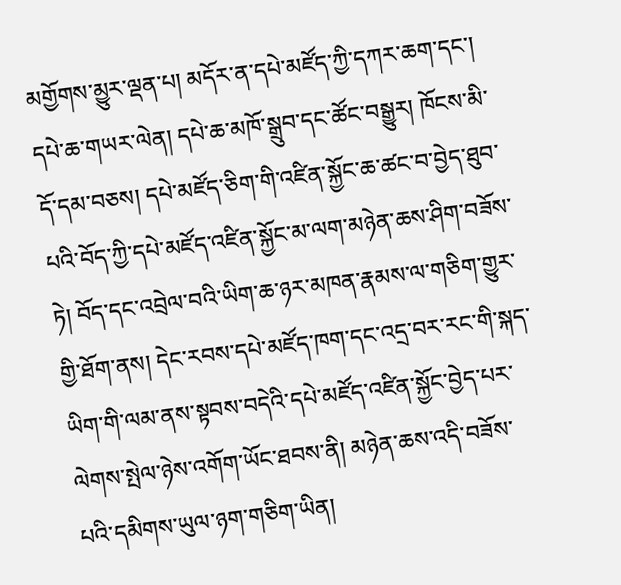མགྱོགས་མྱུར་ལྡན་པ། མདོར་ན་དཔེ་མཛོད་ཀྱི་དཀར་ཆག་དང་། དཔེ་ཆ་གཡར་ལེན། དཔེ་ཆ་མཁོ་སྒྲུབ་དང་ཚོང་བསྒྱུར། ཁོངས་མི་དོ་དམ་བཅས། དཔེ་མཛོད་ཅིག་གི་འཛིན་སྐྱོང་ཆ་ཚང་བ་བྱེད་ཐུབ་པའི་བོད་ཀྱི་དཔེ་མཛོད་འཛིན་སྐྱོང་མ་ལག་མཉེན་ཆས་ཤིག་བཟོས་ཏེ། བོད་དང་འབྲེལ་བའི་ཡིག་ཆ་ཉར་མཁན་རྣམས་ལ་གཅིག་གྱུར་གྱི་ཐོག་ནས། དེང་རབས་དཔེ་མཛོད་ཁག་དང་འདྲ་བར་རང་གི་སྐད་ཡིག་གི་ལམ་ནས་སྟབས་བདེའི་དཔེ་མཛོད་འཛིན་སྐྱོང་བྱེད་པར་ལེགས་སྤེལ་ཉེས་འགོག་ཡོང་ཐབས་ནི། མཉེན་ཆས་འདི་བཟོས་པའི་དམིགས་ཡུལ་ཉག་གཅིག་ཡིན།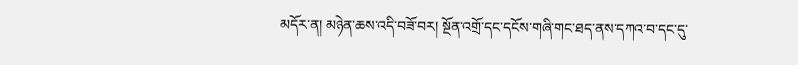མདོར་ན། མཉེན་ཆས་འདི་བཟོ་བར། སྔོན་འགྲོ་དང་དངོས་གཞི་གང་ཐད་ནས་དཀའ་བ་དང་དུ་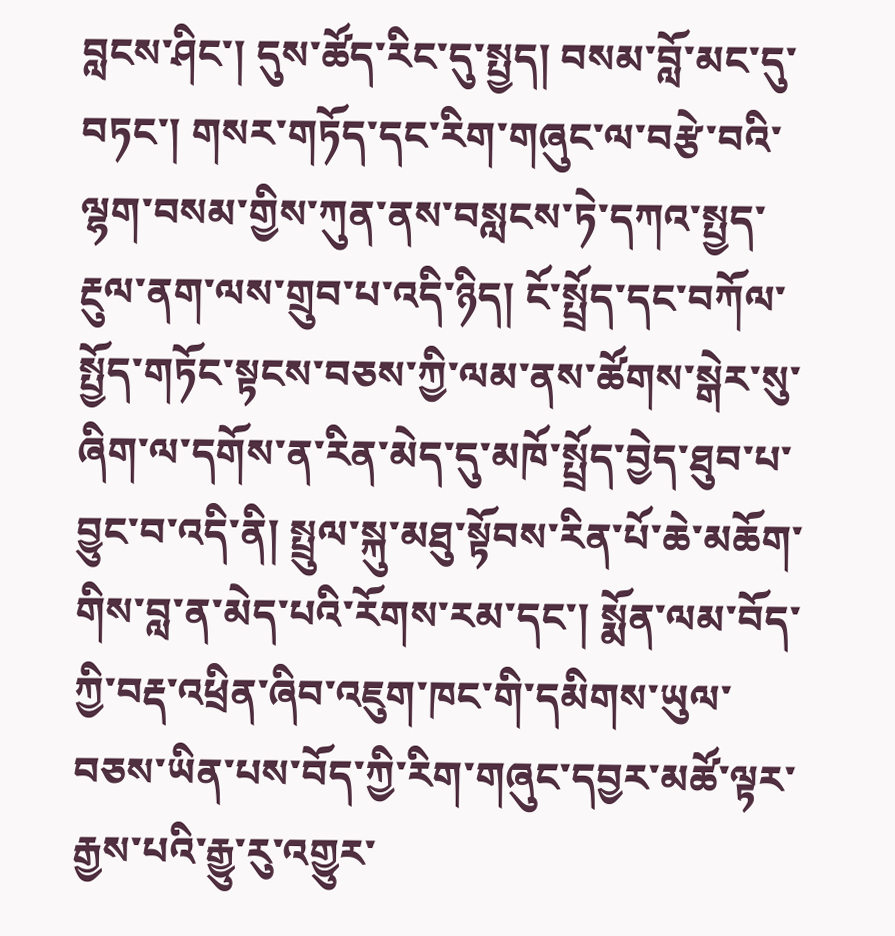བླངས་ཤིང་། དུས་ཚོད་རིང་དུ་སྤྱད། བསམ་བློ་མང་དུ་བཏང་། གསར་གཏོད་དང་རིག་གཞུང་ལ་བརྩེ་བའི་ལྷག་བསམ་གྱིས་ཀུན་ནས་བསླངས་ཏེ་དཀའ་སྤྱད་རྔུལ་ནག་ལས་གྲུབ་པ་འདི་ཉིད། ངོ་སྤྲོད་དང་བཀོལ་སྤྱོད་གཏོང་སྟངས་བཅས་ཀྱི་ལམ་ནས་ཚོགས་སྒེར་སུ་ཞིག་ལ་དགོས་ན་རིན་མེད་དུ་མཁོ་སྤྲོད་བྱེད་ཐུབ་པ་བྱུང་བ་འདི་ནི། སྤྲུལ་སྐུ་མཐུ་སྟོབས་རིན་པོ་ཆེ་མཆོག་གིས་བླ་ན་མེད་པའི་རོགས་རམ་དང་། སྨོན་ལམ་བོད་ཀྱི་བརྡ་འཕྲིན་ཞིབ་འཇུག་ཁང་གི་དམིགས་ཡུལ་བཅས་ཡིན་པས་བོད་ཀྱི་རིག་གཞུང་དབྱར་མཚོ་ལྟར་རྒྱས་པའི་རྒྱུ་རུ་འགྱུར་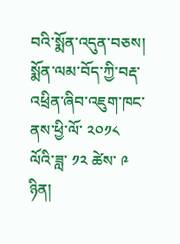བའི་སྨོན་འདུན་བཅས།
སྨོན་ལམ་བོད་ཀྱི་བརྡ་འཕྲིན་ཞིབ་འཇུག་ཁང་ནས་ཕྱི་ལོ་ ༢༠༡༨ ལོའི་ཟླ་ ༡༢ ཚེས་ ༩ ཉིན།